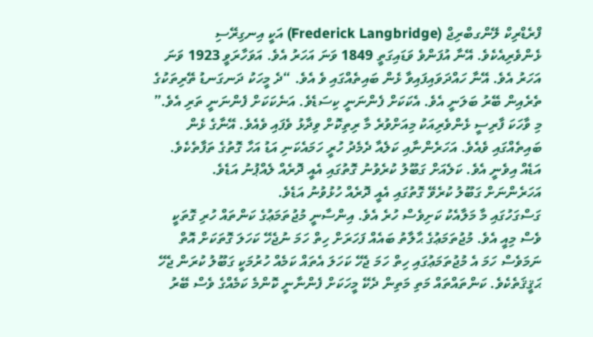ފްރެޑްރިކް ލޭންގބްރިޖް (Frederick Langbridge) އަކީ އިނގިރޭސި ޅެންވެރިއެކެވެ. އޭނާ އުފަންވެ ވަޑައިގަތީ 1849 ވަނަ އަހަރު އެވެ. އަވަހާރަވީ 1923 ވަނަ އަހަރު އެވެ. އޭނާ ހައްދަވައިފައިވާ ޅެން ބައިތެއްގައި ވެ އެވެ. “ދެ މީހަކު ދަނގަނޑު ތޭރިތަކުގެ ތެރެއިން ބޭރު ބަލަނީ އެވެ. އެކަކަށް ފެންނަނީ ކިސަޑެވެ. އަނެކަކަށް ފެންނަނީ ތަރި އެވެ.”
މި ވާހަކަ ފާރިސީ ޅެންވެރިއަކު މިއަށްވުރެ މާ ރިތިކޮށް ވިދާޅު ވެފައި ވެއެވެ. އޭނާގެ ޅެން ބައިތެއްގައި ވެއެވެ. އަހަރެންނާއި ކަލެއާ ދެމެދު ހުރީ ހަމައެކަނި އަޑު އަހާ ގޮތުގެ ތަފާތެކެވެ. އަޑެއް އިވެނީ އެވެ. ކަލެއަށް ގަބޫލު ކުރެވުނު ގޮތުގައި އެއީ ދޮރެއް ލެއްޕުނު އަޑެވެ. އަހަރެންނަށް ގަބޫލު ކުރެވޭ ގޮތުގައި އެއީ ދޮރެއް ހުޅުވުނު އަޑެވެ.
ގަސްގަހުގައި މާ މަލާއެކު ކަށިވެސް ހުރެ އެވެ. އިންސާނީ މުޖުތަމަޢުގެ ކަންތައް ހުރި ގޮތަކީ ވެސް މިއީ އެވެ. މުޖުތަމަޢުގެ ޙާލާތު ބައެއް ފަހަރަށް ހިތް ހަމަ ނުޖެހޭ ކަހަލަ ގޮތަކަށް އޮތް ނަމަވެސް ހަމަ އެ މުޖުތަމަޢުގައި ހިތް ހަމަ ޖެހޭ ކަހަލަ އެތައް ކަމެއް ހުރުމަކީ ގަބޫލު ކުރަން ޖެހޭ ޙަޤީޤަތެކެވެ. ކަންތައްތައް މަތި މަތިން ދެކޭ މީހަކަށް ފެންނާނީ ކޮންމެ ކަމެއްގެ ވެސް ބޭރު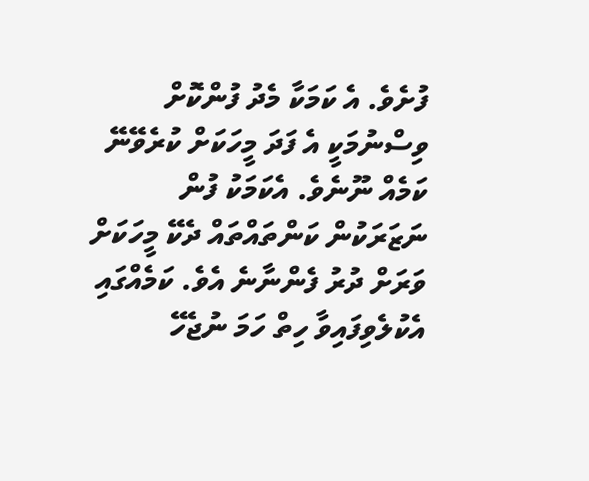ފުށެވެ. އެ ކަމަކާ މެދު ފުންކޮށް ވިސްނުމަކީ އެ ފަދަ މީހަކަށް ކުރެވޭނޭ ކަމެއް ނޫނެވެ. އެކަމަކު ފުން ނަޒަރަކުން ކަންތައްތައް ދެކޭ މީހަކަށް ވަރަށް ދުރު ފެންނާނެ އެވެ. ކަމެއްގައި އެކުލެވިފައިވާ ހިތް ހަމަ ނުޖެހޭ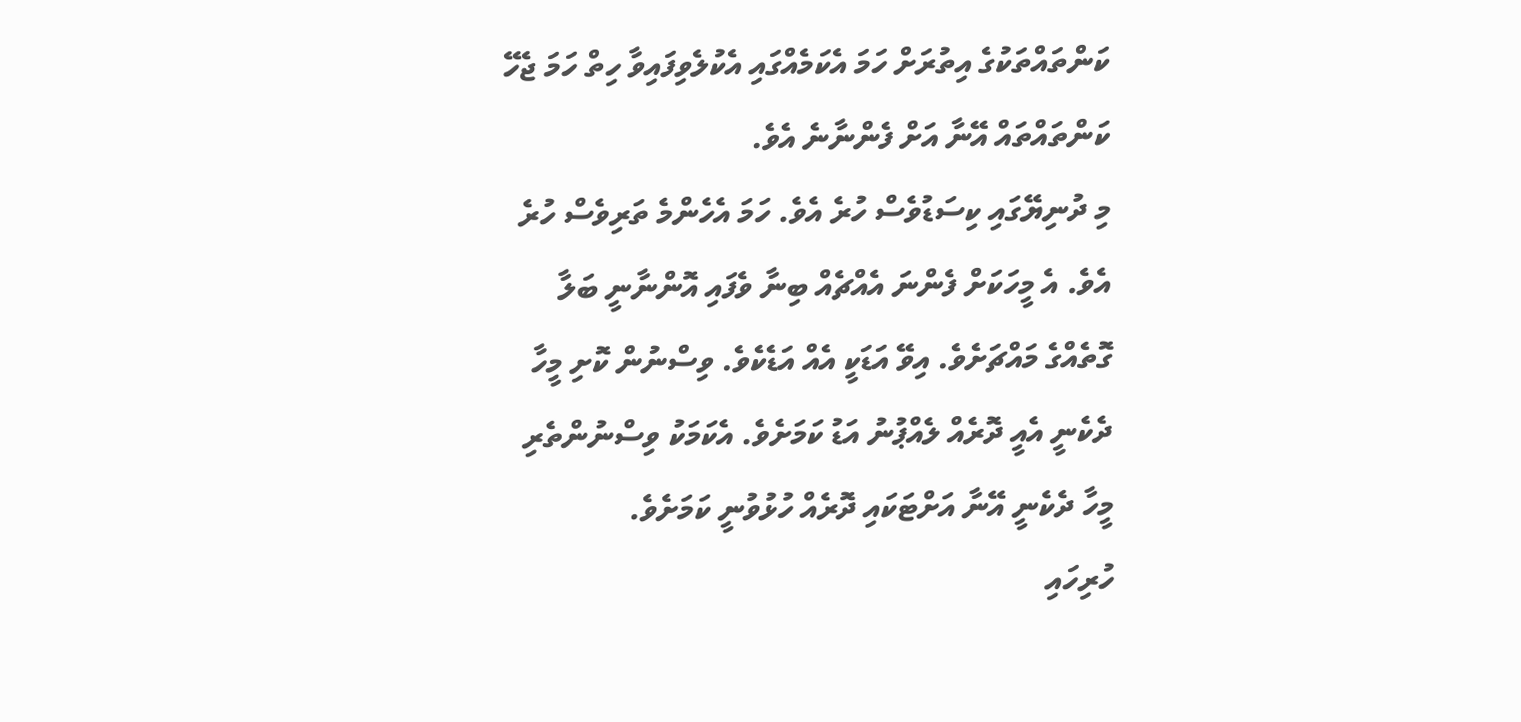ކަންތައްތަކުގެ އިތުރަށް ހަމަ އެކަމެއްގައި އެކުލެވިފައިވާ ހިތް ހަމަ ޖެހޭ ކަންތައްތައް އޭނާ އަށް ފެންނާނެ އެވެ.
މި ދުނިޔޭގައި ކިސަޑުވެސް ހުރެ އެވެ. ހަމަ އެހެންމެ ތަރިވެސް ހުރެ އެވެ. އެ މީހަކަށް ފެންނަ އެއްޗެއް ބިނާ ވެފައި އޮންނާނީ ބަލާ ގޮތެއްގެ މައްޗަށެވެ. އިވޭ އަޑަކީ އެއް އަޑެކެވެ. ވިސްނުން ކޮށި މީހާ ދެކެނީ އެއީ ދޮރެއް ލެއްޕުނު އަޑު ކަމަށެވެ. އެކަމަކު ވިސްނުންތެރި މީހާ ދެކެނީ އޭނާ އަށްޓަކައި ދޮރެއް ހުޅުވުނީ ކަމަށެވެ.
ހުރިހައި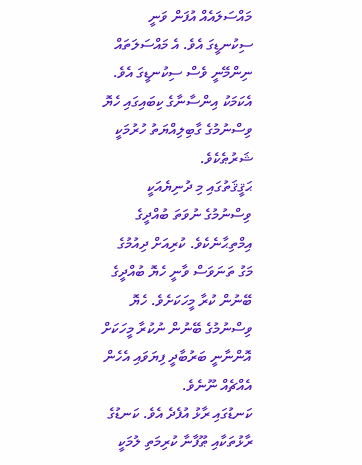މައްސަލައެއް އުފަން ވަނީ ސިކުނޑީގަ އެވެ. އެ މައްސަލަތައް ނިންމޭނީ ވެސް ސިކުނޑީގަ އެވެ. އެކަމަކު އިންސާނާގެ ކިބައިގައި ހެޔޮ ވިސްނުމުގެ ގާބިލިއްޔަތު ހުރުމަކީ ޝަރުޠެކެވެ.
ޙަޤީޤަތުގައި މި ދުނިޔެއަކީ ވިސްނުމުގެ ނުވަތަ ބުއްދީގެ އިމްތިޙާނެކެވެ. ކުރިއަށް ދިއުމުގެ މަގު ތަނަވަސް ވާނީ ހެޔޮ ބުއްދީގެ ބޭނުން ކުރާ މީހަކަށެވެ. ހެޔޮ ވިސްނުމުގެ ބޭނުން ނުކުރާ މީހަކަށް އޮންނާނީ ބަރުބާދީ ފިޔަވައި އެހެން އެއްޗެއް ނޫނެވެ.
ކަނޑުގައި ރާޅު އުފެދެ އެވެ. ކަނޑުގެ ރާޅުތަކާއި ޠޫފާނާ ކުރިމަތި ލުމަކީ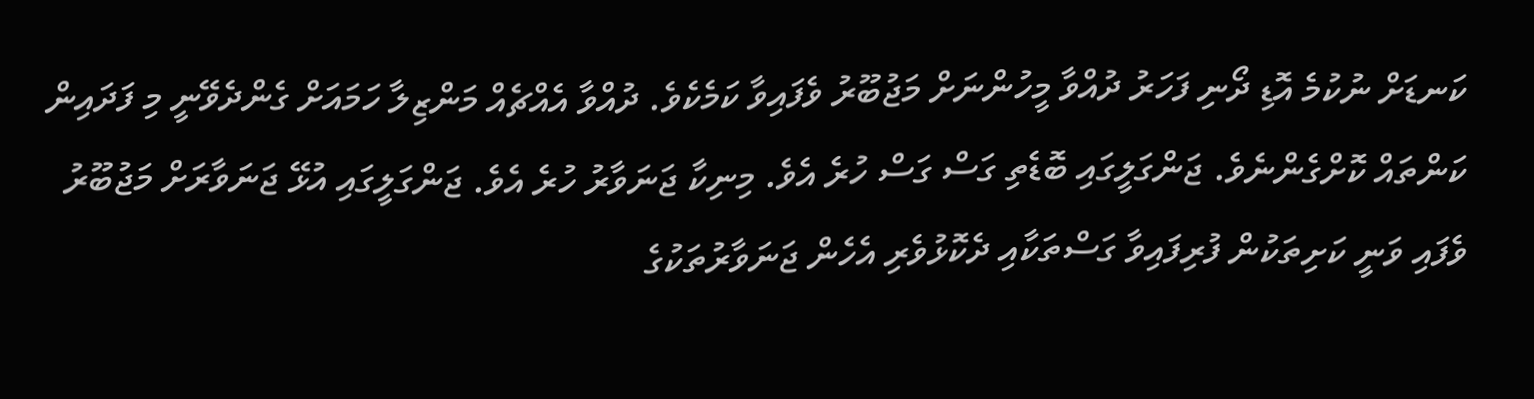ކަނޑަށް ނުކުމެ އޮޑި ދޯނި ފަހަރު ދުއްވާ މީހުންނަށް މަޖުބޫރު ވެފައިވާ ކަމެކެވެ. ދުއްވާ އެއްޗެއް މަންޒިލާ ހަމައަށް ގެންދެވޭނީ މި ފަދައިން ކަންތައް ކޮށްގެންނެވެ. ޖަންގަލީގައި ބޮޑެތި ގަސް ގަސް ހުރެ އެވެ. މިނިކާ ޖަނަވާރު ހުރެ އެވެ. ޖަންގަލީގައި އުޅޭ ޖަނަވާރަށް މަޖުބޫރު ވެފައި ވަނީ ކަށިތަކުން ފުރިފައިވާ ގަސްތަކާއި ދެކޮޅުވެރި އެހެން ޖަނަވާރުތަކުގެ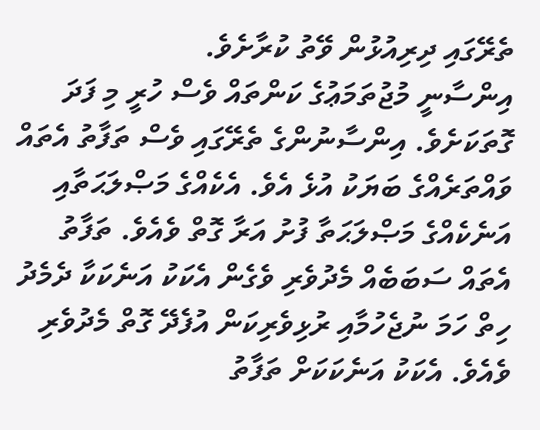ތެރޭގައި ދިރިއުޅުން ވޭތު ކުރާށެވެ.
އިންސާނީ މުޖުތަމަޢުގެ ކަންތައް ވެސް ހުރީ މި ފަދަ ގޮތަކަށެވެ. އިންސާނުންގެ ތެރޭގައި ވެސް ތަފާތު އެތައް ވައްތަރެއްގެ ބަޔަކު އުޅެ އެވެ. އެކެއްގެ މަޞްލަޙަތާއި އަނެކެއްގެ މަޞްލަޙަތާ ފުށު އަރާ ގޮތް ވެއެވެ. ތަފާތު އެތައް ސަބަބެއް މެދުވެރި ވެގެން އެކަކު އަނެކަކާ ދެމެދު ހިތް ހަމަ ނުޖެހުމާއި ރުޅިވެރިކަން އުފެދޭ ގޮތް މެދުވެރި ވެއެވެ. އެކަކު އަނެކަކަށް ތަފާތު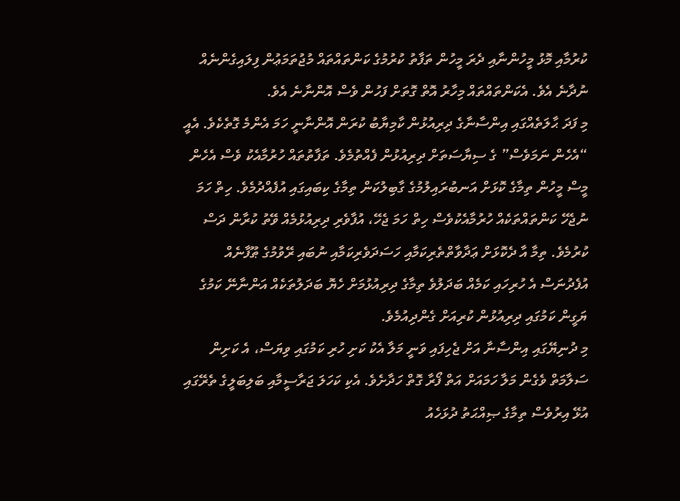ކުރުމާއި މޮޅު މީހުންނާއި ދެރަ މީހުން ތަފާތު ކުރުމުގެ ކަންތައްތައް މުޖުތަމަޢުން ފިލައިގެންނެއް ނުދާނެ އެވެ. އެކަންތައްތައް މިހާރު އޮތް ގޮތަށް ފަހުން ވެސް އޮންނާނެ އެވެ.
މި ފަދަ ޙާލަތެއްގައި އިންސާނާގެ ދިރިއުޅުން ކާމިޔާބު ކުރަން އޮންނާނީ ހަމަ އެންމެ ގޮތެކެވެ. އެއީ “އެހެން ނަމަވެސް” ގެ ސިޔާސަތަށް ދިރިއުޅުން ފެއްތުމެވެ. ތަފާތުތައް ހުރުމާއެކު ވެސް އެހެން މީސް މީހުން ތިމާގެ ކޮޅަށް އަނބުރައިލުމުގެ ގާބިލުކަން ތިމާގެ ކިބައިގައި އުފެއްދުމެވެ. ހިތް ހަމަ ނުޖެހޭ ކަންތައްތަކެއް ހުރުމާއެކުވެސް ހިތް ހަމަ ޖެހޭ، އުފާވެރި ދިރިއުޅުމެއް ވޭތު ކުރާން ދަސް ކުރުމެވެ. ތިމާ އާ ދެކޮޅަށް ޢަދާވާތްތެރިކަމާއި ހަސަދަވެރިކަމާއި ނުބައި ރޭވުމުގެ ޠޫފާނެއް އުފެދުނަސް އެ ހުރިހައި ކަމެއް ބަދަލުވެ ތިމާގެ ދިރިއުޅުމަށް ހެޔޮ ބަދަލުތަކެއް އަންނާނޭ ކަމުގެ ޔަގީން ކަމުގައި ދިރިއުޅުން ކުރިއަށް ގެންދިއުމެވެ.
މި ދުނިޔޭގައި އިންސާނާ އަށް ޖެހިފައި ވަނީ މަލާ އެކު ކަށި ހުރި ކަމުގައި ވިޔަސް، އެ ކަށިން ސަލާމަތް ވެގެން މަލާ ހަމައަށް އަތް ފޯރާ ގޮތް ހަދާށެވެ. އެކި ކަހަލަ ޖަރާސީމާއި ބަލިބަލީގެ ތެރޭގައި އުޅޭ އިރުވެސް ތިމާގެ ޞިއްޙަތު ދުޅަހެއު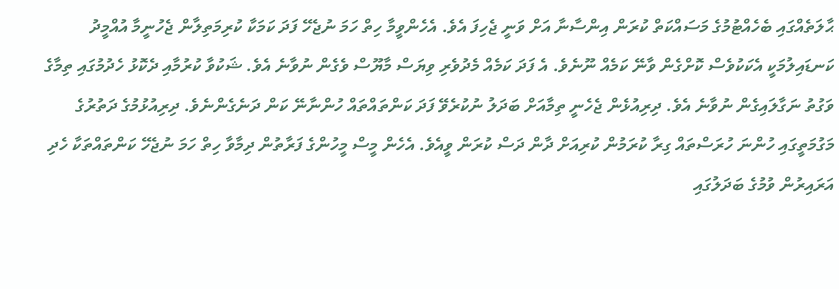ޙާލަތެއްގައި ބެހެއްޓުމުގެ މަސައްކަތް ކުރަން އިންސާނާ އަށް ވަނީ ޖެހިފަ އެވެ. އެހެންވީމާ ހިތް ހަމަ ނުޖެހޭ ފަދަ ކަމަކާ ކުރިމަތިލާން ޖެހުނީމާ އުއްމީދު ކަނޑައިލުމަކީ އެކަކުވެސް ކޮށްގެން ވާނޭ ކަމެއް ނޫނެވެ. އެ ފަދަ ކަމެއް މެދުވެރި ވިޔަސް މާޔޫސް ވެގެން ނުވާނެ އެވެ. ޝަކުވާ ކުރުމާއި ދެކޮޅު ހެދުމުގައި ތިމާގެ ވަގުތު ނަގާލައިގެން ނުވާނެ އެވެ. ދިރިއުޅެން ޖެހެނީ ތިމާއަށް ބަދަލު ނުކުރެވޭ ފަދަ ކަންތައްތައް ހުންނާނޭ ކަން ދަނެގެންނެވެ. ދިރިއުޅުމުގެ ދަތުރުގެ މަގުމަތީގައި ހުންނަ ހުރަސްތައް ގިރާ ކުރަމުން ކުރިއަށް ދާން ދަސް ކުރަން ވީއެވެ. އެހެން މީސް މީހުންގެ ފަރާތުން ދިމާވާ ހިތް ހަމަ ނުޖެހޭ ކަންތައްތަކާ ހެދި އަރައިރުން ވުމުގެ ބަދަލުގައި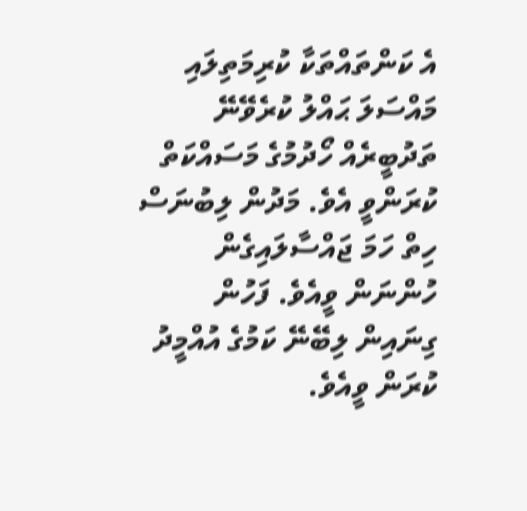އެ ކަންތައްތަކާ ކުރިމަތިލައި މައްސަލަ ޙައްލު ކުރެވޭނޭ ތަދުބީރެއް ހޯދުމުގެ މަސައްކަތް ކުރަންވީ އެވެ. މަދުން ލިބުނަސް ހިތް ހަމަ ޖައްސާލައިގެން ހުންނަން ވީއެވެ. ފަހުން ގިނައިން ލިބޭނޭ ކަމުގެ އުއްމީދު ކުރަން ވީއެވެ.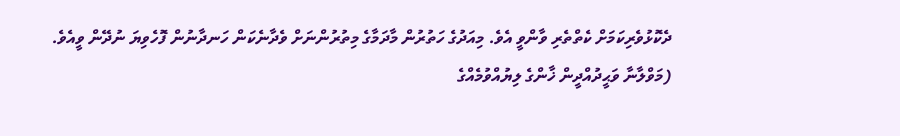ދެކޮޅުވެރިކަމަށް ކެތްތެރި ވާންވީ އެވެ. މިއަދުގެ ހަތުރުން މާދަމާގެ މިތުރުންނަށް ވެދާނެކަން ހަނދާނުން ފޮހެވިޔަ ނުދޭން ވީއެވެ.
(މަވްލާނާ ވަޙީދުއްދީން ޚާންގެ ލިޔުއްވުމެއްގެ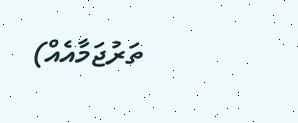ތަރުޖަމާއެއް)